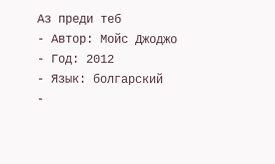Аз преди теб
- Автор: Мойс Джоджо
- Год: 2012
- Язык: болгарский
-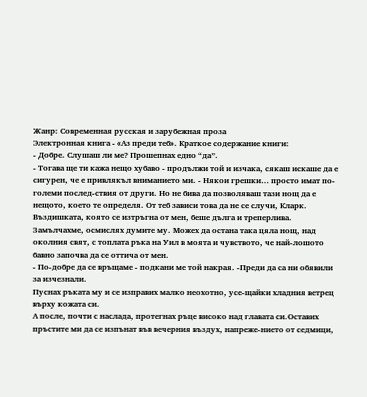Жанр: Современная русская и зарубежная проза
Электронная книга - «Аз преди теб». Краткое содержание книги:
- Добре. Слушаш ли ме? Прошепнах едно “да”.
- Тогава ще ти кажа нещо хубаво - продължи той и изчака, сякаш искаше да е сигурен, че е привлякъл вниманието ми. - Някои грешки… просто имат по-големи послед-ствия от други. Но не бива да позволяваш тази нощ да е нещото, което те определя. От теб зависи това да не се случи, Кларк.
Въздишката, която се изтръгна от мен, беше дълга и треперлива. Замълчахме, осмислях думите му. Можех да остана така цяла нощ, над околния свят, с топлата ръка на Уил в моята и чувството, че най-лошото бавно започва да се оттича от мен.
- По-добре да се връщаме - подкани ме той накрая. -Преди да са ни обявили за изчезнали.
Пуснах ръката му и се изправих малко неохотно, усе-щайки хладния ветрец върху кожата си.
А после, почти с наслада, протегнах ръце високо над главата си.Оставих пръстите ми да се изпънат във вечерния въздух, напреже-нието от седмици,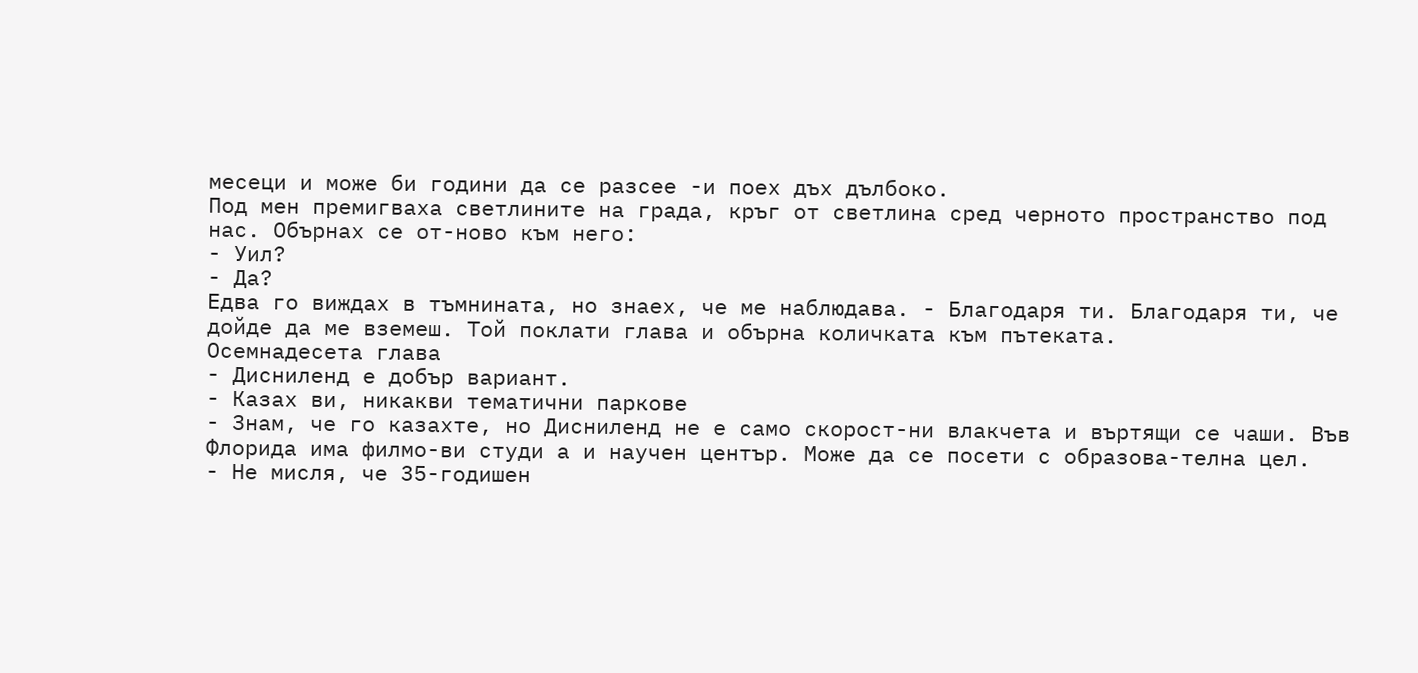месеци и може би години да се разсее -и поех дъх дълбоко.
Под мен премигваха светлините на града, кръг от светлина сред черното пространство под нас. Обърнах се от-ново към него:
- Уил?
- Да?
Едва го виждах в тъмнината, но знаех, че ме наблюдава. - Благодаря ти. Благодаря ти, че дойде да ме вземеш. Той поклати глава и обърна количката към пътеката.
Осемнадесета глава
- Дисниленд е добър вариант.
- Казах ви, никакви тематични паркове
- Знам, че го казахте, но Дисниленд не е само скорост-ни влакчета и въртящи се чаши. Във Флорида има филмо-ви студи а и научен център. Може да се посети с образова-телна цел.
- Не мисля, че 35-годишен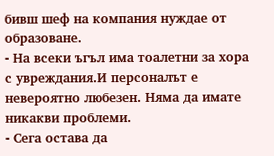бивш шеф на компания нуждае от образоване.
- На всеки ъгъл има тоалетни за хора с увреждания.И персоналът е невероятно любезен. Няма да имате никакви проблеми.
- Сега остава да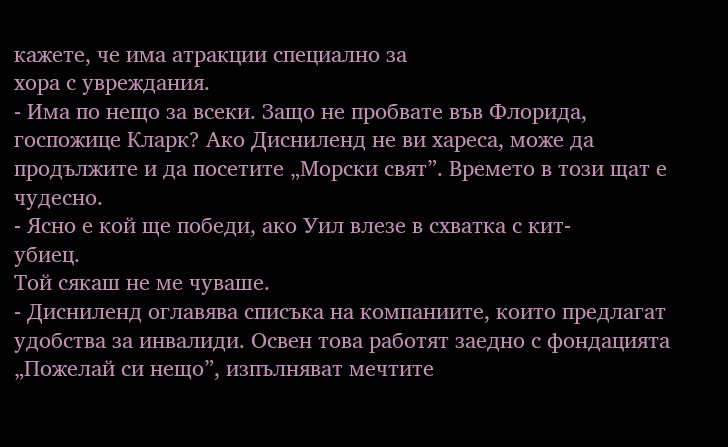кажете, че има атракции специално за
хора с увреждания.
- Има по нещо за всеки. Защо не пробвате във Флорида, госпожице Кларк? Ако Дисниленд не ви хареса, може да продължите и да посетите „Морски свят”. Времето в този щат е чудесно.
- Ясно е кой ще победи, ако Уил влезе в схватка с кит-
убиец.
Той сякаш не ме чуваше.
- Дисниленд оглавява списъка на компаниите, които предлагат удобства за инвалиди. Освен това работят заедно с фондацията „Пожелай си нещо”, изпълняват мечтите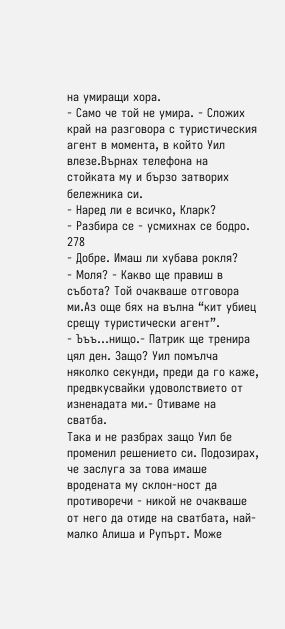на умиращи хора.
- Само че той не умира. - Сложих край на разговора с туристическия агент в момента, в който Уил влезе.Върнах телефона на стойката му и бързо затворих бележника си.
- Наред ли е всичко, Кларк?
- Разбира се - усмихнах се бодро.
278
- Добре. Имаш ли хубава рокля?
- Моля? - Какво ще правиш в събота? Той очакваше отговора ми.Аз още бях на вълна “кит убиец срещу туристически агент”.
- Ъъъ…нищо.- Патрик ще тренира цял ден. Защо? Уил помълча няколко секунди, преди да го каже, предвкусвайки удоволствието от изненадата ми.- Отиваме на сватба.
Така и не разбрах защо Уил бе променил решението си. Подозирах, че заслуга за това имаше вродената му склон-ност да противоречи - никой не очакваше от него да отиде на сватбата, най-малко Алиша и Рупърт. Може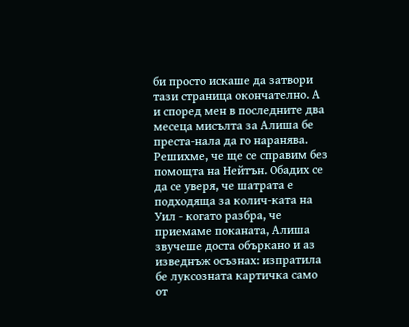би просто искаше да затвори тази страница окончателно. А и според мен в последните два месеца мисълта за Алиша бе преста-нала да го наранява.
Решихме, че ще се справим без помощта на Нейтън. Обадих се да се уверя, че шатрата е подходяща за колич-ката на Уил - когато разбра, че приемаме поканата, Алиша звучеше доста объркано и аз изведнъж осъзнах: изпратила бе луксозната картичка само от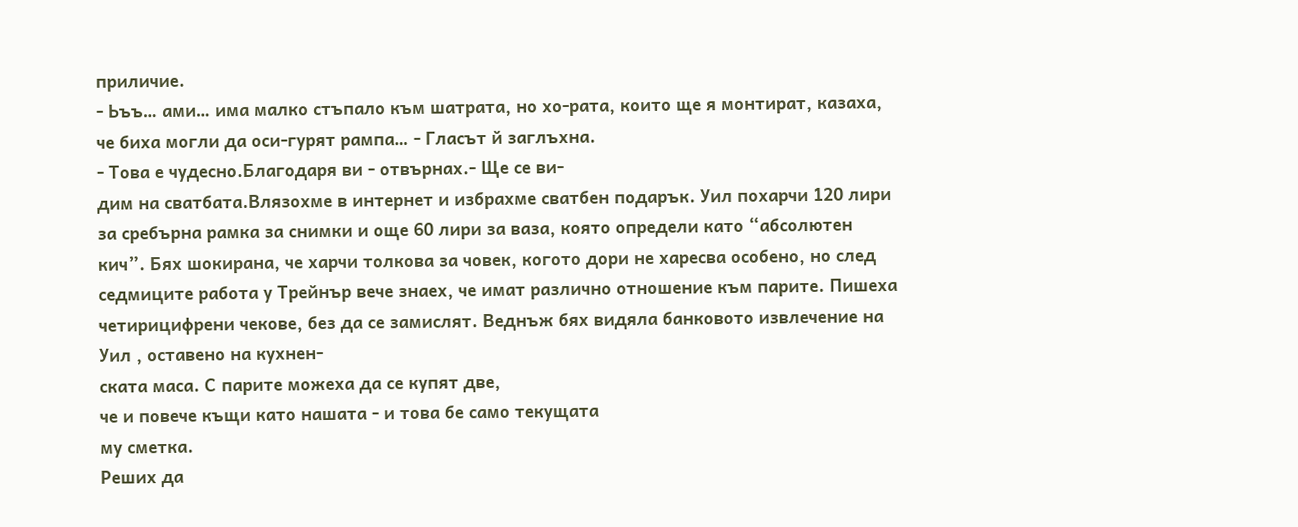приличие.
- Ьъъ… ами… има малко стъпало към шатрата, но хо-рата, които ще я монтират, казаха, че биха могли да оси-гурят рампа… - Гласът й заглъхна.
- Това е чудесно.Благодаря ви - отвърнах.- Ще се ви-
дим на сватбата.Влязохме в интернет и избрахме сватбен подарък. Уил похарчи 120 лири за сребърна рамка за снимки и още 60 лири за ваза, която определи като “абсолютен кич”. Бях шокирана, че харчи толкова за човек, когото дори не харесва особено, но след седмиците работа у Трейнър вече знаех, че имат различно отношение към парите. Пишеха четирицифрени чекове, без да се замислят. Веднъж бях видяла банковото извлечение на Уил , оставено на кухнен-
ската маса. С парите можеха да се купят две,
че и повече къщи като нашата - и това бе само текущата
му сметка.
Реших да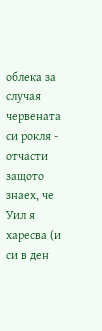облека за случая червената си рокля - отчасти защото знаех, че Уил я харесва (и си в ден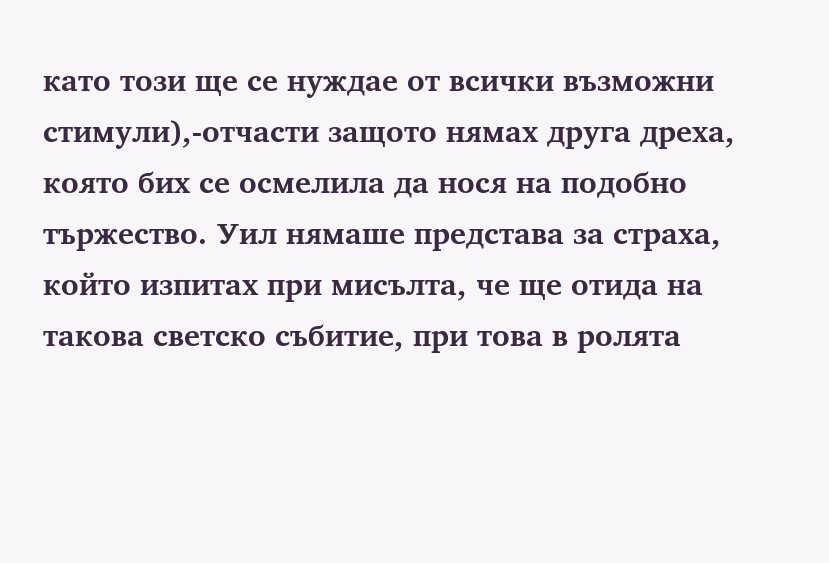като този ще се нуждае от всички възможни стимули),-отчасти защото нямах друга дреха, която бих се осмелила да нося на подобно тържество. Уил нямаше представа за страха, който изпитах при мисълта, че ще отида на такова светско събитие, при това в ролята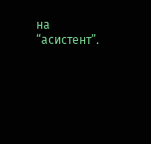на “асистент”.